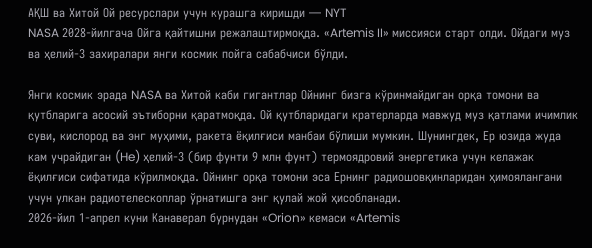АҚШ ва Хитой Ой ресурслари учун курашга киришди — NYT
NASA 2028-йилгача Ойга қайтишни режалаштирмоқда. «Artemis II» миссияси старт олди. Ойдаги муз ва ҳелий-3 захиралари янги космик пойга сабабчиси бўлди.

Янги космик эрада NASA ва Хитой каби гигантлар Ойнинг бизга кўринмайдиган орқа томони ва қутбларига асосий эътиборни қаратмоқда. Ой қутбларидаги кратерларда мавжуд муз қатлами ичимлик суви, кислород ва энг муҳими, ракета ёқилғиси манбаи бўлиши мумкин. Шунингдек, Ер юзида жуда кам учрайдиган (He) ҳелий-3 (бир фунти 9 млн фунт) термоядровий энергетика учун келажак ёқилғиси сифатида кўрилмоқда. Ойнинг орқа томони эса Ернинг радиошовқинларидан ҳимоялангани учун улкан радиотелескоплар ўрнатишга энг қулай жой ҳисобланади.
2026-йил 1-апрел куни Канаверал бурнудан «Orion» кемаси «Artemis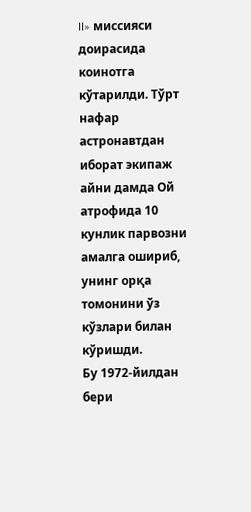II» миссияси доирасида коинотга кўтарилди. Тўрт нафар астронавтдан иборат экипаж айни дамда Ой атрофида 10 кунлик парвозни амалга ошириб, унинг орқа томонини ўз кўзлари билан кўришди.
Бу 1972-йилдан бери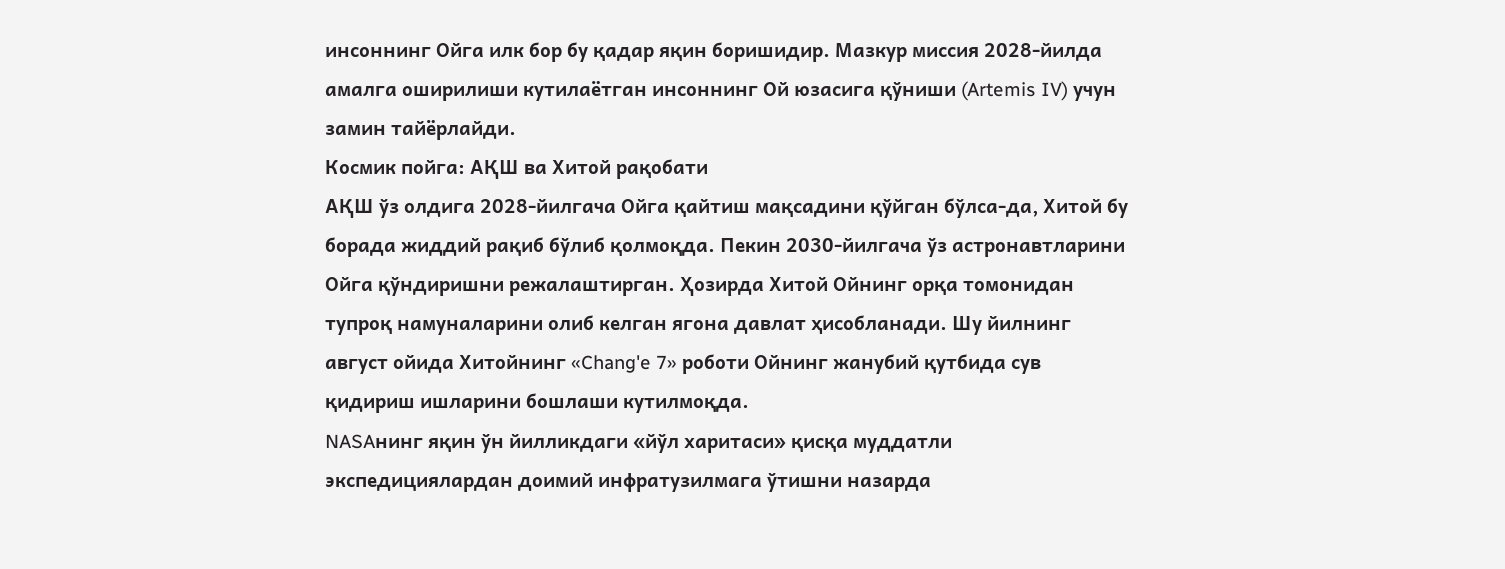инсоннинг Ойга илк бор бу қадар яқин боришидир. Мазкур миссия 2028-йилда амалга оширилиши кутилаётган инсоннинг Ой юзасига қўниши (Artemis IV) учун замин тайёрлайди.
Космик пойга: АҚШ ва Хитой рақобати
АҚШ ўз олдига 2028-йилгача Ойга қайтиш мақсадини қўйган бўлса-да, Хитой бу борада жиддий рақиб бўлиб қолмоқда. Пекин 2030-йилгача ўз астронавтларини Ойга қўндиришни режалаштирган. Ҳозирда Хитой Ойнинг орқа томонидан тупроқ намуналарини олиб келган ягона давлат ҳисобланади. Шу йилнинг август ойида Хитойнинг «Chang'e 7» роботи Ойнинг жанубий қутбида сув қидириш ишларини бошлаши кутилмоқда.
NASAнинг яқин ўн йилликдаги «йўл харитаси» қисқа муддатли экспедициялардан доимий инфратузилмага ўтишни назарда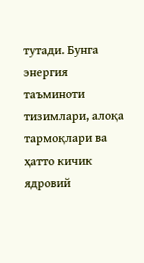тутади. Бунга энергия таъминоти тизимлари, алоқа тармоқлари ва ҳатто кичик ядровий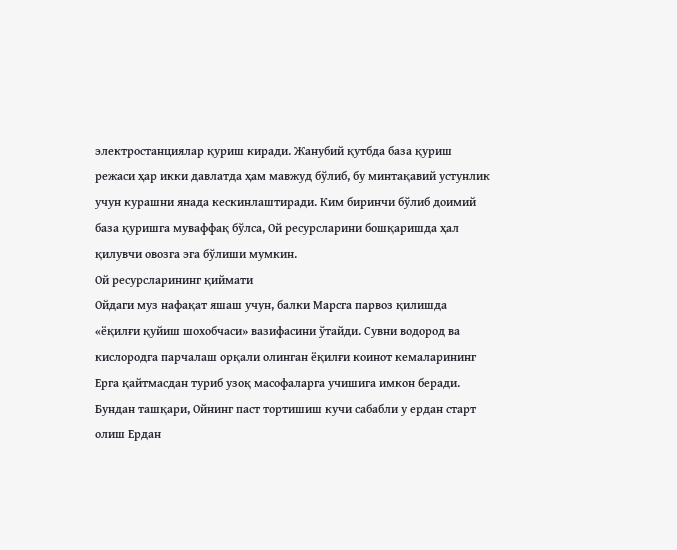электростанциялар қуриш киради. Жанубий қутбда база қуриш режаси ҳар икки давлатда ҳам мавжуд бўлиб, бу минтақавий устунлик учун курашни янада кескинлаштиради. Ким биринчи бўлиб доимий база қуришга муваффақ бўлса, Ой ресурсларини бошқаришда ҳал қилувчи овозга эга бўлиши мумкин.
Ой ресурсларининг қиймати
Ойдаги муз нафақат яшаш учун, балки Марсга парвоз қилишда «ёқилғи қуйиш шохобчаси» вазифасини ўтайди. Сувни водород ва кислородга парчалаш орқали олинган ёқилғи коинот кемаларининг Ерга қайтмасдан туриб узоқ масофаларга учишига имкон беради. Бундан ташқари, Ойнинг паст тортишиш кучи сабабли у ердан старт олиш Ердан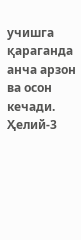учишга қараганда анча арзон ва осон кечади.
Ҳелий-3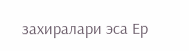захиралари эса Ер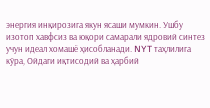энергия инқирозига якун ясаши мумкин. Ушбу изотоп хавфсиз ва юқори самарали ядровий синтез учун идеал хомашё ҳисобланади. NYT таҳлилига кўра, Ойдаги иқтисодий ва ҳарбий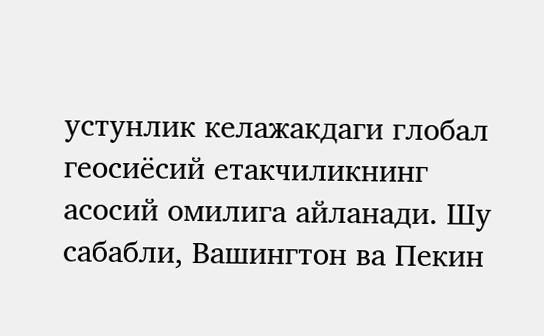устунлик келажакдаги глобал геосиёсий етакчиликнинг асосий омилига айланади. Шу сабабли, Вашингтон ва Пекин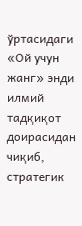ўртасидаги «Ой учун жанг» энди илмий тадқиқот доирасидан чиқиб, стратегик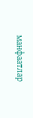манфаатлар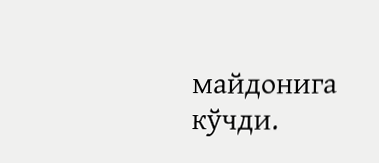майдонига кўчди.